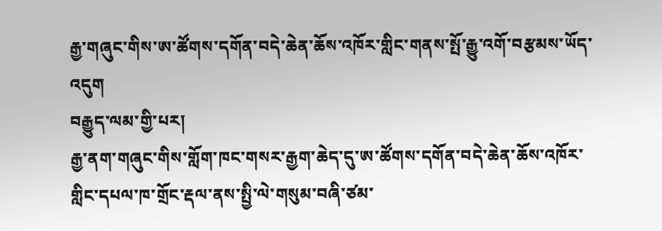རྒྱ་གཞུང་གིས་ཨ་ཚོགས་དགོན་བདེ་ཆེན་ཆོས་འཁོར་གླིང་གནས་སྤོ་རྒྱུ་འགོ་བརྩམས་ཡོད་འདུག
བརྒྱུད་ལམ་གྱི་པར།
རྒྱ་ནག་གཞུང་གིས་གློག་ཁང་གསར་རྒྱག་ཆེད་དུ་ཨ་ཚོགས་དགོན་བདེ་ཆེན་ཆོས་འཁོར་གླིང་དཔལ་ཁ་གྲོང་རྡལ་ནས་སྤྱི་ལེ་གསུམ་བཞི་ཙམ་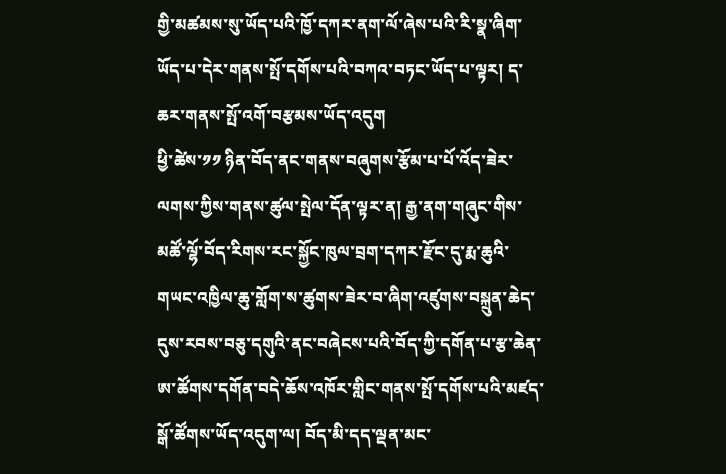གྱི་མཚམས་སུ་ཡོད་པའི་ཁྱོ་དཀར་ནག་ལོ་ཞེས་པའི་རི་སྣ་ཞིག་ཡོད་པ་དེར་གནས་སྤོ་དགོས་པའི་བཀའ་བཏང་ཡོད་པ་ལྟར། ད་ཆར་གནས་སྤོ་འགོ་བརྩམས་ཡོད་འདུག
ཕྱི་ཚེས་༡༡ ཉིན་བོད་ནང་གནས་བཞུགས་རྩོམ་པ་པོ་འོད་ཟེར་ལགས་ཀྱིས་གནས་ཚུལ་སྤེལ་དོན་ལྟར་ན། རྒྱ་ནག་གཞུང་གིས་མཚོ་ལྷོ་བོད་རིགས་རང་སྐྱོང་ཁུལ་བྲག་དཀར་རྫོང་དུ་རྨ་ཆུའི་གཡང་འཁྱིལ་ཆུ་གློག་ས་ཚུགས་ཟེར་བ་ཞིག་འཛུགས་བསྐྲུན་ཆེད་དུས་རབས་བཅུ་དགུའི་ནང་བཞེངས་པའི་བོད་ཀྱི་དགོན་པ་རྩ་ཆེན་ཨ་ཚོགས་དགོན་བདེ་ཆོས་འཁོར་གླིང་གནས་སྤོ་དགོས་པའི་མཛད་སྒོ་ཚོགས་ཡོད་འདུག་ལ། བོད་མི་དད་ལྡན་མང་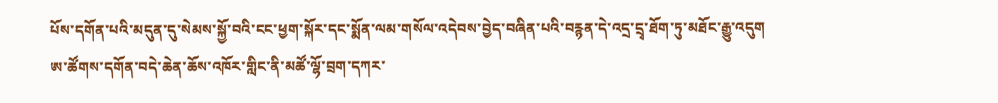པོས་དགོན་པའི་མདུན་དུ་སེམས་སྐྱོ་བའི་ངང་ཕྱག་སྐོར་དང་སྨོན་ལམ་གསོལ་འདེབས་བྱེད་བཞིན་པའི་བརྙན་དེ་འདྲ་དྲྭ་ཐོག་ཏུ་མཐོང་རྒྱུ་འདུག
ཨ་ཚོགས་དགོན་བདེ་ཆེན་ཆོས་འཁོར་གླིང་ནི་མཚོ་ལྷོ་བྲག་དཀར་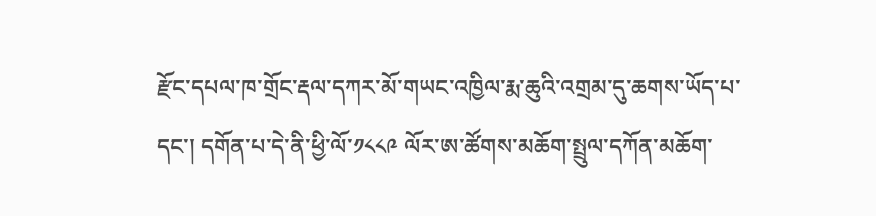རྫོང་དཔལ་ཁ་གྲོང་རྡལ་དཀར་མོ་གཡང་འཁྱིལ་རྨ་ཆུའི་འགྲམ་དུ་ཆགས་ཡོད་པ་དང་། དགོན་པ་དེ་ནི་ཕྱི་ལོ་༡༨༨༩ ལོར་ཨ་ཚོགས་མཆོག་སྤྲུལ་དཀོན་མཆོག་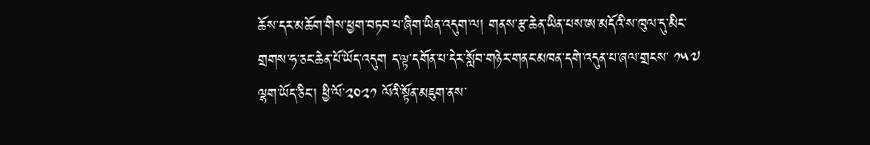ཆོས་དར་མཆོག་གིས་ཕྱག་བཏབ་པ་ཞིག་ཡིན་འདུག་ལ། གནས་རྩ་ཆེན་ཡིན་པས་ཨ་མདོའི་ས་ཁུལ་དུ་མིང་གྲགས་ཧ་ཅང་ཆེན་པོ་ཡོད་འདུག ད་ལྟ་དགོན་པ་དེར་སློབ་གཉེར་གནང་མཁན་དགེ་འདུན་པ་ཞལ་གྲངས་ ༡༥༧ ལྷག་ཡོད་ཅིང་། ཕྱི་ལོ་༢༠༢༡ ལོའི་སྟོན་མཇུག་ནས་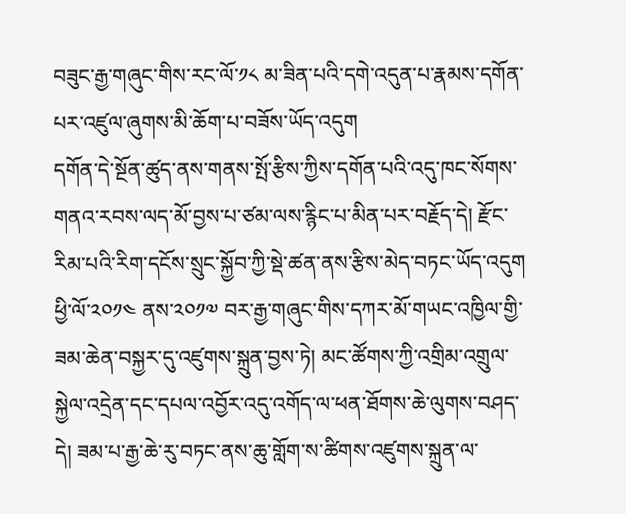བཟུང་རྒྱ་གཞུང་གིས་རང་ལོ་༡༨ མ་ཟིན་པའི་དགེ་འདུན་པ་རྣམས་དགོན་པར་འཛུལ་ཞུགས་མི་ཆོག་པ་བཟོས་ཡོད་འདུག
དགོན་དེ་སྔོན་ཚུད་ནས་གནས་སྤོ་རྩིས་ཀྱིས་དགོན་པའི་འདུ་ཁང་སོགས་གནའ་རབས་ལད་མོ་བྱས་པ་ཙམ་ལས་རྙིང་པ་མིན་པར་བརྗོད་དེ། རྫོང་རིམ་པའི་རིག་དངོས་སྲུང་སྐྱོབ་ཀྱི་སྡེ་ཚན་ནས་རྩིས་མེད་བཏང་ཡོད་འདུག ཕྱི་ལོ་༢༠༡༤ ནས་༢༠༡༧ བར་རྒྱ་གཞུང་གིས་དཀར་མོ་གཡང་འཁྱིལ་གྱི་ཟམ་ཆེན་བསྐྱར་དུ་འཛུགས་སྐྲུན་བྱས་ཏེ། མང་ཚོགས་ཀྱི་འགྲིམ་འགྲུལ་སྐྱེལ་འདྲེན་དང་དཔལ་འབྱོར་འདུ་འགོད་ལ་ཕན་ཐོགས་ཆེ་ལུགས་བཤད་དེ། ཟམ་པ་རྒྱ་ཆེ་རུ་བཏང་ནས་ཆུ་གློག་ས་ཚིགས་འཛུགས་སྐྲུན་ལ་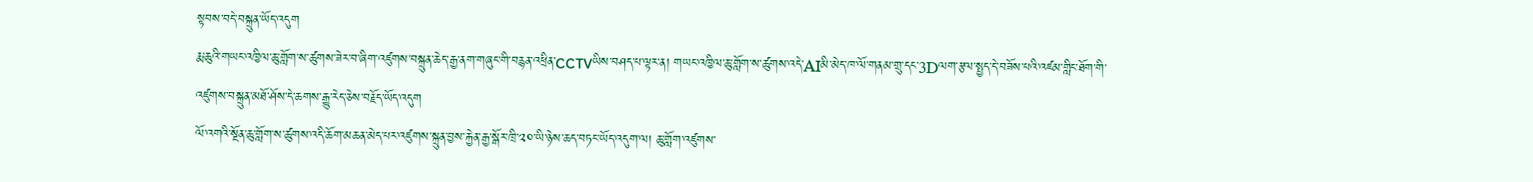སྟབས་བདེ་བསྐྲུན་ཡོད་འདུག
རྨ་ཆུའི་གཡང་འཁྱིལ་ཆུ་གློག་ས་ཚུགས་ཟེར་བ་ཞིག་འཛུགས་བསྐྲུན་ཆེད་རྒྱ་ནག་གཞུང་གི་བརྙན་འཕྲིན་CCTVཡིས་བཤད་པ་ལྟར་ན། གཡང་འཁྱིལ་ཆུ་གློག་ས་ཚུགས་འདེ་AIམི་མེད་ཁ་ལོ་གནམ་གྲུ་དང་3Dལག་རྩལ་སྤྱད་དེ་བཟོས་པའི་འཛམ་གླིང་ཐོག་གི་འཛུགས་བསྐྲུན་མཐོ་ཤོས་དེ་ཆགས་རྒྱུ་རེད་ཅེས་བརྗོད་ཡོད་འདུག
ལོ་འགའི་སྔོན་ཆུ་གློག་ས་ཚུགས་འདི་ཆོག་མཆན་མེད་པར་འཛུགས་སྐྲུན་བྱས་རྐྱེན་རྒྱ་སྒོར་ཁྲི་༢༠་ཡི་ཉེས་ཆད་བཏང་ཡོད་འདུག་ལ། ཆུ་གློག་འཛུགས་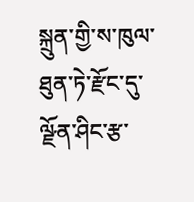སྐྲུན་གྱི་ས་ཁུལ་ཐུན་ཏེ་རྫོང་དུ་ལྫོན་ཤིང་རྩ་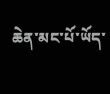ཆེན་མང་པོ་ཡོད་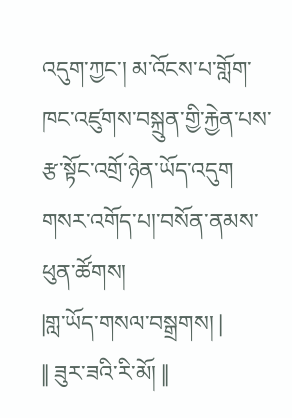འདུག་ཀྱང་། མ་འོངས་པ་གློག་ཁང་འཛུགས་བསྐྲུན་གྱི་རྐྱེན་པས་རྩ་སྟོང་འགྲོ་ཉེན་ཡོད་འདུག
གསར་འགོད་པ།་བསོན་ནམས་ཕུན་ཚོགས།
|གླ་ཡོད་གསལ་བསྒྲགས། |
|| ཟུར་ཟའི་རི་མོ། ||